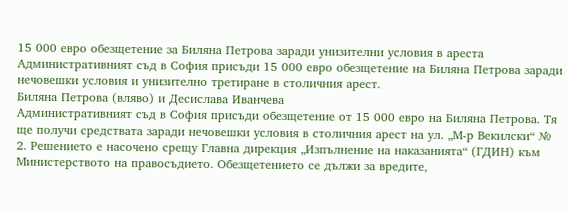15 000 евро обезщетение за Биляна Петрова заради унизителни условия в ареста
Административният съд в София присъди 15 000 евро обезщетение на Биляна Петрова заради нечовешки условия и унизително третиране в столичния арест.
Биляна Петрова (вляво) и Десислава Иванчева
Административният съд в София присъди обезщетение от 15 000 евро на Биляна Петрова. Тя ще получи средствата заради нечовешки условия в столичния арест на ул. „М-р Векилски“ № 2. Решението е насочено срещу Главна дирекция „Изпълнение на наказанията“ (ГДИН) към Министерството на правосъдието. Обезщетението се дължи за вредите,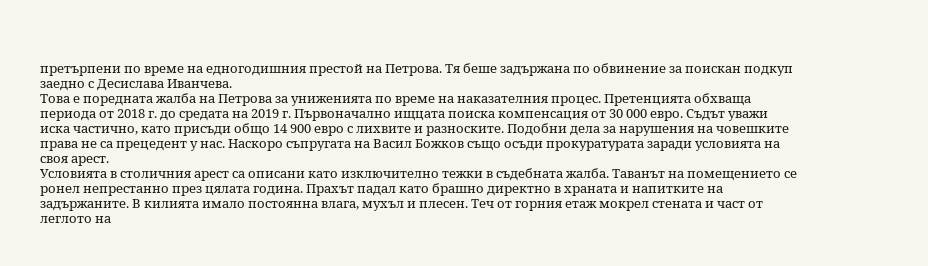претърпени по време на едногодишния престой на Петрова. Тя беше задържана по обвинение за поискан подкуп заедно с Десислава Иванчева.
Това е поредната жалба на Петрова за униженията по време на наказателния процес. Претенцията обхваща периода от 2018 г. до средата на 2019 г. Първоначално ищцата поиска компенсация от 30 000 евро. Съдът уважи иска частично, като присъди общо 14 900 евро с лихвите и разноските. Подобни дела за нарушения на човешките права не са прецедент у нас. Наскоро съпругата на Васил Божков също осъди прокуратурата заради условията на своя арест.
Условията в столичния арест са описани като изключително тежки в съдебната жалба. Таванът на помещението се ронел непрестанно през цялата година. Прахът падал като брашно директно в храната и напитките на задържаните. В килията имало постоянна влага, мухъл и плесен. Теч от горния етаж мокрел стената и част от леглото на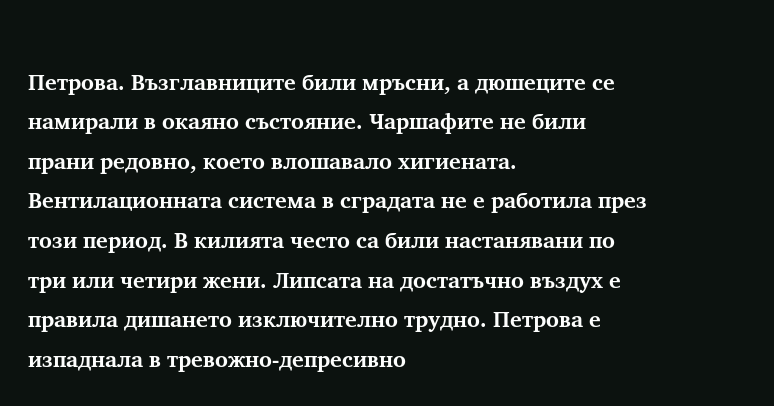Петрова. Възглавниците били мръсни, а дюшеците се намирали в окаяно състояние. Чаршафите не били прани редовно, което влошавало хигиената.
Вентилационната система в сградата не е работила през този период. В килията често са били настанявани по три или четири жени. Липсата на достатъчно въздух е правила дишането изключително трудно. Петрова е изпаднала в тревожно-депресивно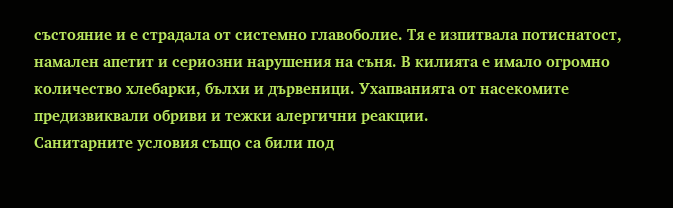състояние и е страдала от системно главоболие. Тя е изпитвала потиснатост, намален апетит и сериозни нарушения на съня. В килията е имало огромно количество хлебарки, бълхи и дървеници. Ухапванията от насекомите предизвиквали обриви и тежки алергични реакции.
Санитарните условия също са били под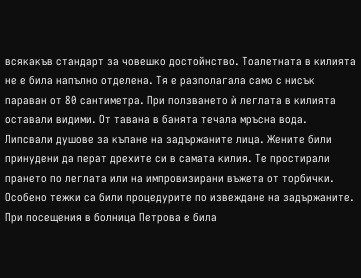всякакъв стандарт за човешко достойнство. Тоалетната в килията не е била напълно отделена. Тя е разполагала само с нисък параван от 80 сантиметра. При ползването ѝ леглата в килията оставали видими. От тавана в банята течала мръсна вода. Липсвали душове за къпане на задържаните лица. Жените били принудени да перат дрехите си в самата килия. Те простирали прането по леглата или на импровизирани въжета от торбички.
Особено тежки са били процедурите по извеждане на задържаните. При посещения в болница Петрова е била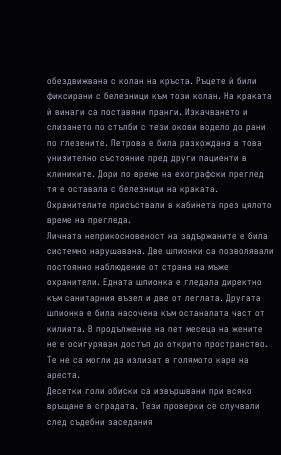обездвижвана с колан на кръста. Ръцете ѝ били фиксирани с белезници към този колан. На краката ѝ винаги са поставяни пранги. Изкачването и слизането по стълби с тези окови водело до рани по глезените. Петрова е била разхождана в това унизително състояние пред други пациенти в клиниките. Дори по време на ехографски преглед тя е оставала с белезници на краката. Охранителите присъствали в кабинета през цялото време на прегледа.
Личната неприкосновеност на задържаните е била системно нарушавана. Две шпионки са позволявали постоянно наблюдение от страна на мъже охранители. Едната шпионка е гледала директно към санитарния възел и две от леглата. Другата шпионка е била насочена към останалата част от килията. В продължение на пет месеца на жените не е осигуряван достъп до открито пространство. Те не са могли да излизат в голямото каре на ареста.
Десетки голи обиски са извършвани при всяко връщане в сградата. Тези проверки се случвали след съдебни заседания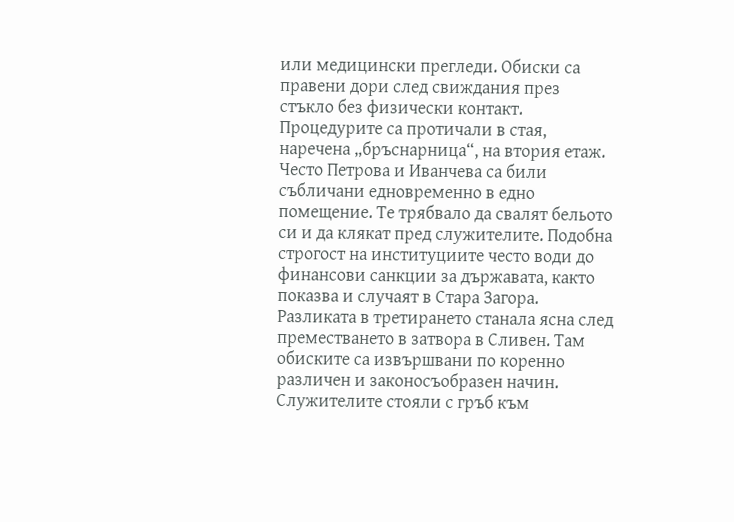или медицински прегледи. Обиски са правени дори след свиждания през стъкло без физически контакт. Процедурите са протичали в стая, наречена „бръснарница“, на втория етаж. Често Петрова и Иванчева са били събличани едновременно в едно помещение. Те трябвало да свалят бельото си и да клякат пред служителите. Подобна строгост на институциите често води до финансови санкции за държавата, както показва и случаят в Стара Загора.
Разликата в третирането станала ясна след преместването в затвора в Сливен. Там обиските са извършвани по коренно различен и законосъобразен начин. Служителите стояли с гръб към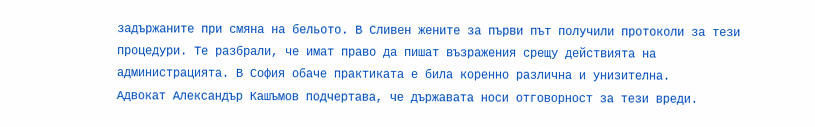задържаните при смяна на бельото. В Сливен жените за първи път получили протоколи за тези процедури. Те разбрали, че имат право да пишат възражения срещу действията на администрацията. В София обаче практиката е била коренно различна и унизителна.
Адвокат Александър Кашъмов подчертава, че държавата носи отговорност за тези вреди.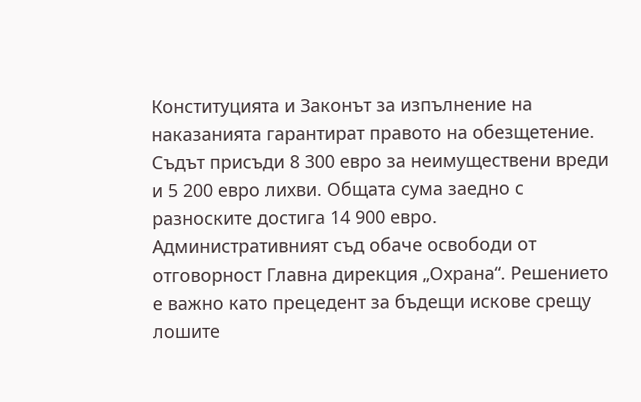Конституцията и Законът за изпълнение на наказанията гарантират правото на обезщетение. Съдът присъди 8 300 евро за неимуществени вреди и 5 200 евро лихви. Общата сума заедно с разноските достига 14 900 евро. Административният съд обаче освободи от отговорност Главна дирекция „Охрана“. Решението е важно като прецедент за бъдещи искове срещу лошите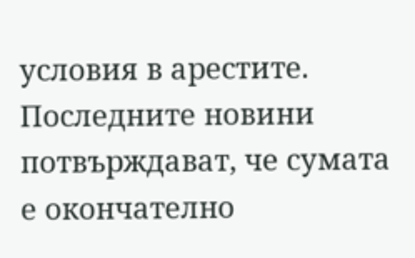условия в арестите. Последните новини потвърждават, че сумата е окончателно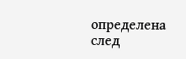определена след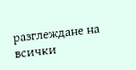разглеждане на всички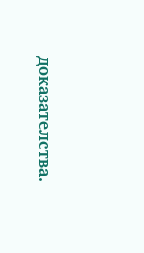доказателства.